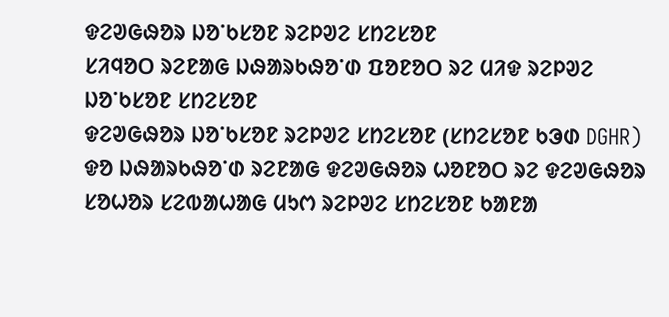ᱫᱮᱣᱜᱷᱚᱨ ᱡᱚᱸᱠᱥᱚᱱ ᱨᱮᱞᱣᱮ ᱥᱴᱮᱥᱚᱱ
ᱥᱤᱧᱚᱛ ᱨᱮᱱᱟᱜ ᱡᱷᱟᱨᱠᱷᱚᱸᱰ ᱯᱚᱱᱚᱛ ᱨᱮ ᱢᱤᱫ ᱨᱮᱞᱣᱮ ᱡᱚᱸᱠᱥᱚᱱ ᱥᱴᱮᱥᱚᱱ
ᱫᱮᱣᱜᱷᱚᱨ ᱡᱚᱸᱠᱥᱚᱱ ᱨᱮᱞᱣᱮ ᱥᱴᱮᱥᱚᱱ (ᱥᱴᱮᱥᱚᱱ ᱠᱳᱰ DGHR) ᱫᱚ ᱡᱷᱟᱨᱠᱷᱚᱸᱰ ᱨᱮᱱᱟᱜ ᱫᱮᱣᱜᱷᱚᱨ ᱦᱚᱱᱚᱛ ᱨᱮ ᱫᱮᱣᱜᱷᱚᱨ ᱥᱚᱦᱚᱨ ᱥᱮᱵᱟᱦᱟᱜ ᱢᱩᱬ ᱨᱮᱞᱣᱮ ᱥᱴᱮᱥᱚᱱ ᱠᱟᱱᱟ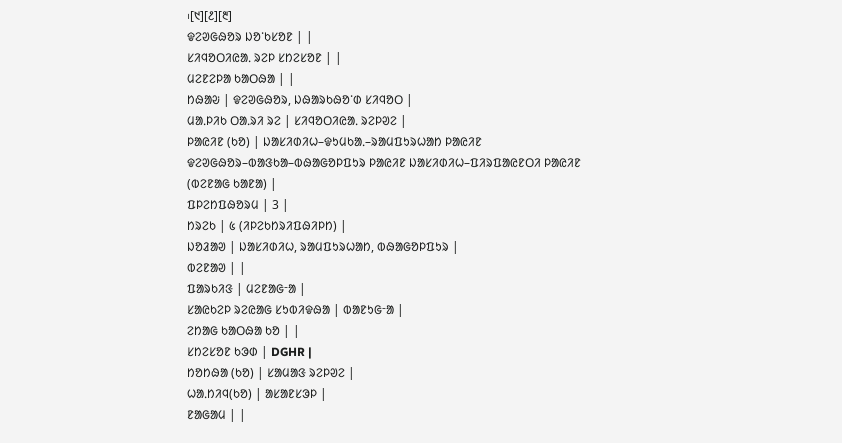᱾[᱑][᱒][᱓]
ᱫᱮᱣᱜᱷᱚᱨ ᱡᱚᱸᱠᱥᱚᱱ | |
ᱥᱤᱧᱚᱛᱤᱭᱟᱹ ᱨᱮᱞ ᱥᱴᱮᱥᱚᱱ | |
ᱢᱮᱱᱮᱞᱟ ᱠᱟᱛᱷᱟ | |
ᱴᱷᱟᱶ | ᱫᱮᱣᱜᱷᱚᱨ, ᱡᱷᱟᱨᱠᱷᱚᱸᱰ ᱥᱤᱧᱚᱛ |
ᱢᱟᱹᱞᱤᱠ ᱛᱟᱹᱨᱤ ᱨᱮ | ᱥᱤᱧᱚᱛᱤᱭᱟᱹ ᱨᱮᱞᱣᱮ |
ᱞᱟᱭᱤᱱ (ᱠᱚ) | ᱡᱟᱥᱤᱰᱤᱦ–ᱫᱩᱢᱠᱟᱹ–ᱨᱟᱢᱯᱩᱨᱦᱟᱴ ᱞᱟᱭᱤᱱ ᱫᱮᱣᱜᱷᱚᱨ–ᱵᱟᱝᱠᱟ–ᱵᱷᱟᱜᱚᱞᱯᱩᱨ ᱞᱟᱭᱤᱱ ᱡᱟᱥᱤᱰᱤᱦ–ᱯᱤᱨᱯᱟᱭᱱᱛᱤ ᱞᱟᱭᱤᱱ (ᱵᱮᱱᱟᱜ ᱠᱟᱱᱟ) |
ᱯᱞᱮᱴᱯᱷᱚᱨᱢ | 3 |
ᱴᱨᱮᱠ | ᱕ (ᱤᱞᱮᱠᱴᱨᱤᱯᱷᱤᱞᱴ) |
ᱡᱚᱲᱟᱣ | ᱡᱟᱥᱤᱰᱤᱦ, ᱨᱟᱢᱯᱩᱨᱦᱟᱴ, ᱵᱷᱟᱜᱚᱞᱯᱩᱨ |
ᱵᱮᱱᱟᱣ | |
ᱯᱟᱨᱠᱤᱝ | ᱢᱮᱱᱟᱜᱼᱟ |
ᱥᱟᱭᱠᱮᱞ ᱨᱮᱭᱟᱜ ᱥᱩᱵᱤᱫᱷᱟ | ᱵᱟᱱᱩᱜᱼᱟ |
ᱮᱴᱟᱜ ᱠᱟᱛᱷᱟ ᱠᱚ | |
ᱥᱴᱮᱥᱚᱱ ᱠᱳᱰ | DGHR |
ᱴᱚᱴᱷᱟ (ᱠᱚ) | ᱥᱟᱢᱟᱝ ᱨᱮᱞᱣᱮ |
ᱦᱟᱹᱴᱤᱧ(ᱠᱚ) | ᱟᱥᱟᱱᱥᱳᱞ |
ᱱᱟᱜᱟᱢ | |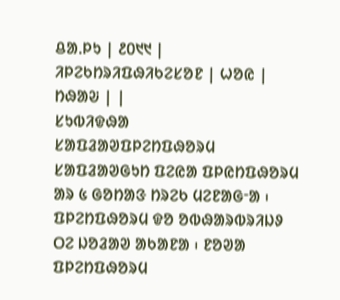ᱪᱟᱹᱞᱩ | ᱒᱐᱑᱑ |
ᱤᱞᱮᱠᱴᱨᱤᱯᱷᱤᱠᱮᱥᱚᱱ | ᱦᱚᱭ |
ᱴᱷᱟᱶ | |
ᱥᱩᱵᱤᱫᱷᱟ
ᱥᱟᱯᱲᱟᱣᱯᱞᱮᱴᱯᱷᱚᱨᱢ
ᱥᱟᱯᱲᱟᱣᱜᱩᱴ ᱯᱮᱭᱟ ᱯᱞᱭᱴᱯᱷᱚᱨᱢ ᱟᱨ ᱕ ᱜᱚᱴᱟᱝ ᱴᱨᱮᱠ ᱢᱮᱱᱟᱜᱼᱟ ᱾ ᱯᱞᱮᱴᱯᱷᱚᱨᱢ ᱫᱚ ᱚᱵᱷᱟᱨᱵᱨᱤᱡᱽ ᱛᱮ ᱡᱚᱲᱟᱣ ᱟᱠᱟᱱᱟ ᱾ ᱱᱚᱣᱟ ᱯᱞᱮᱴᱯᱷᱚᱨᱢ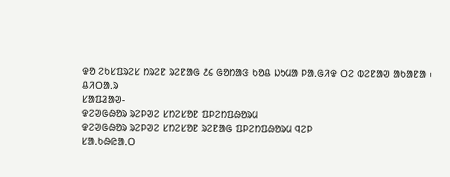ᱫᱚ ᱮᱠᱥᱯᱨᱮᱥ ᱴᱨᱮᱱ ᱨᱮᱱᱟᱜ ᱒᱔ ᱜᱚᱴᱟᱝ ᱠᱚᱪ ᱡᱩᱢᱟ ᱞᱟᱹᱜᱤᱫ ᱛᱮ ᱵᱮᱱᱟᱣ ᱟᱠᱟᱱᱟ ᱾
ᱪᱤᱛᱟᱹᱨ
ᱥᱟᱯᱲᱟᱣ-
ᱫᱮᱣᱜᱷᱚᱨ ᱨᱮᱞᱣᱮ ᱥᱴᱮᱥᱚᱱ ᱯᱞᱮᱴᱯᱷᱚᱨᱢ
ᱫᱮᱣᱜᱷᱚᱨ ᱨᱮᱞᱣᱮ ᱥᱴᱮᱥᱚᱱ ᱨᱮᱱᱟᱜ ᱯᱞᱮᱴᱯᱷᱚᱨᱢ ᱧᱮᱞ
ᱥᱟᱹᱠᱷᱭᱟᱹᱛ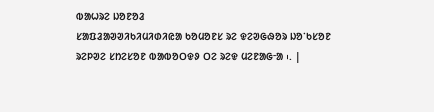ᱵᱟᱦᱨᱮ ᱡᱚᱱᱚᱲ
ᱥᱟᱯᱲᱟᱣᱣᱤᱠᱤᱢᱤᱰᱤᱭᱟ ᱠᱚᱢᱚᱱᱥ ᱨᱮ ᱫᱮᱣᱜᱷᱚᱨ ᱡᱚᱸᱠᱥᱚᱱ ᱨᱮᱞᱣᱮ ᱥᱴᱮᱥᱚᱱ ᱵᱟᱵᱚᱛᱫᱽ ᱛᱮ ᱨᱮᱫ ᱢᱮᱱᱟᱜᱼᱟ ᱾. |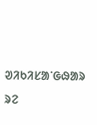ᱣᱤᱠᱤᱥᱟᱸᱜᱷᱟᱨ ᱨᱮ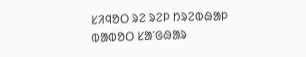ᱥᱤᱧᱚᱛ ᱨᱮ ᱨᱮᱞ ᱴᱨᱮᱵᱷᱟᱞ ᱵᱟᱵᱚᱛ ᱥᱟᱸᱜᱷᱟᱨ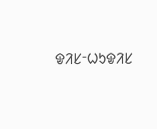ᱫᱤᱥᱼᱦᱩᱫᱤᱥ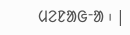ᱢᱮᱱᱟᱜᱼᱟ ᱾ |